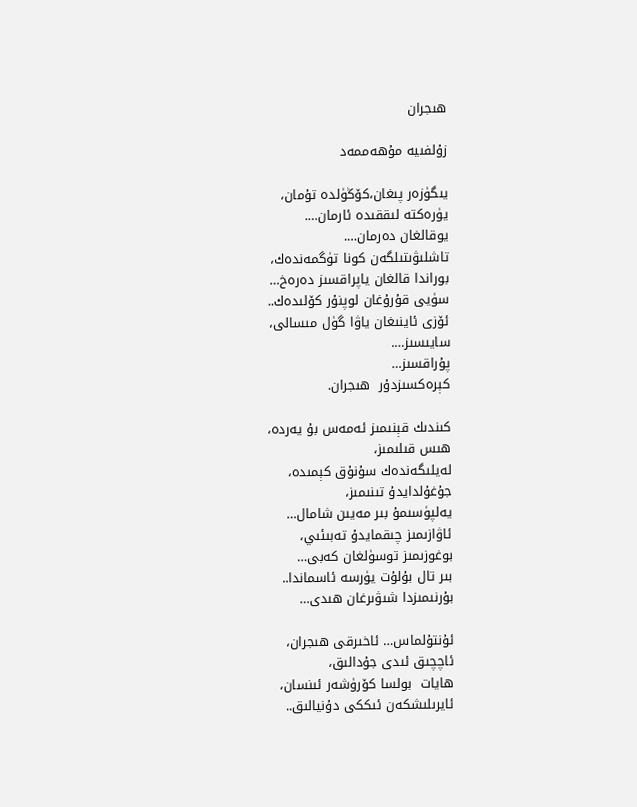ھىجران

زۇلفىيە مۇھەممەد

يىگۈزەر پىغان،كۆڭۈلدە تۇمان،
يۈرەكتە لىققىدە ئارمان….
يوقالغان دەرمان….
تاشلىۋىتىلگەن كونا تۈگمەندەك،
بوراندا قالغان ياپراقسىز دەرەخ…
سۈيى قۇرۇغان لوپنۇر كۆلىدەك..
ئۆزى ئاينىغان ياۋا گۈل مىسالى،
سايىسىز….
پۇراقسىز…
كېرەكسىزدۇر  ھىجران.

كىندىك قېنىمىز ئەمەس بۇ يەردە،
ھىس قىلىمىز،
لەيلىگەندەك سۇنۇق كېمىدە،
جۇغۇلدايدۇ تىنىمىز،
يەلپۈسىمۇ بىر مەيىن شامال…
ئاۋازىمىز چىقمايدۇ تەبىئىي،
بوغوزىمىز توسۈلغان كەبى…
بىر تال بۇلۇت يۈرسە ئاسماندا..
بۇرنىمىزدا شىۋىرغان ھىدى…

ئۇنتۇلماس… ئاخىرقى ھىجران،
ئاچچىق ئىدى جۇدالىق،
ھايات  بولسا كۆرۈشەر ئىنسان،
ئايرىلىشكەن ئىككى دۇنيالىق..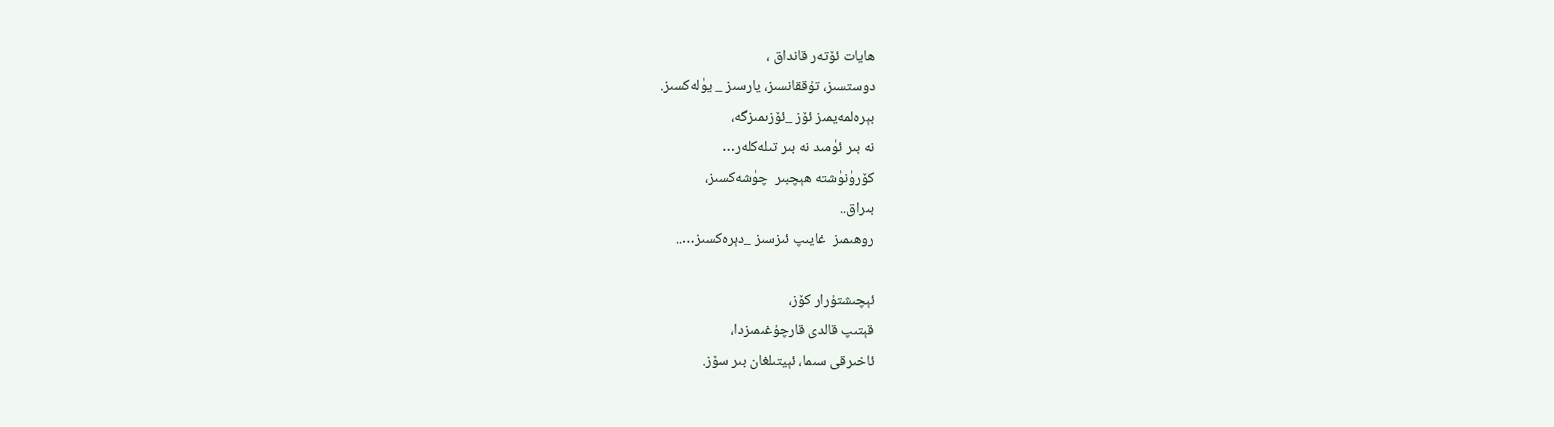ھايات ئۆتەر قانداق ،
دوستسىز، تۇققانسىز، يارسىز _ يۈلەكسىز.
بېرەلمەيمىز ئۆز _ئۆزىمىزگە،
نە بىر ئۈمىد نە بىر تىلەكلەر…
كۆرۈنۈشتە ھېچبىر  چۈشەكسىز،
بىراق..
روھىمىز  غايىپ ئىزسىز _دېرەكسىز…..

ئېچىشتۇرار كۆز،
قېتىپ قالدى قارچۇغىمىزدا،
ئاخىرقى سىما، ئېيتىلغان بىر سۆز.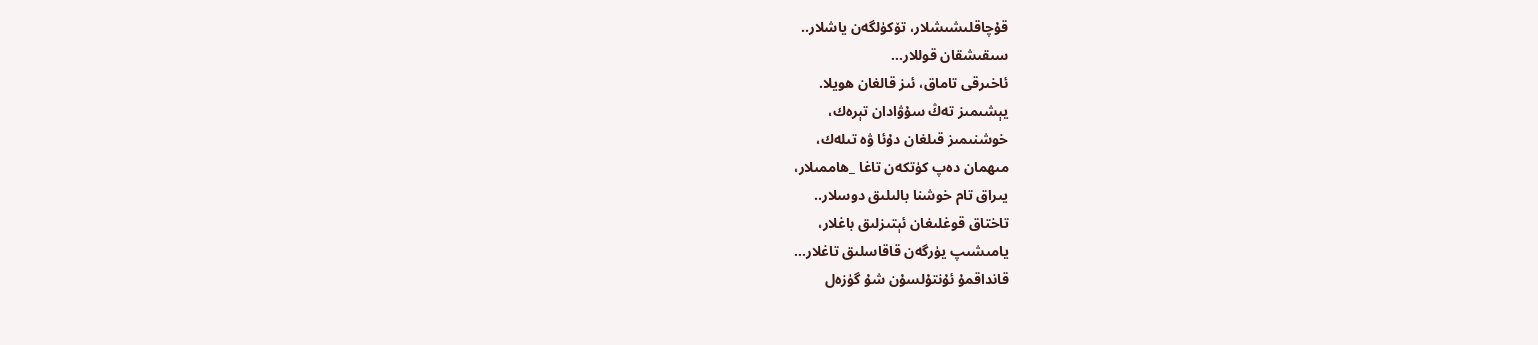قۇچاقلىشىشلار، تۆكۈلگەن ياشلار..
سىقىشقان قوللار…
ئاخىرقى تاماق، ئىز قالغان ھويلا.
يېشىمىز تەڭ سۇۋادان تېرەك،
خوشنىمىز قىلغان دۇئا ۋە تىلەك،
مىھمان دەپ كۈتكەن تاغا _ھاممىلار،
يىراق تام خوشنا بالىلىق دوسلار..
تاختاق قوغلىغان ئېتىزلىق باغلار،
يامىشىپ يۈرگەن قاقاسلىق تاغلار…
قانداقمۇ ئۇنتۇلسۇن شۇ گۈزەل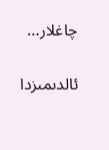چاغلار…

ئالدىمىزدا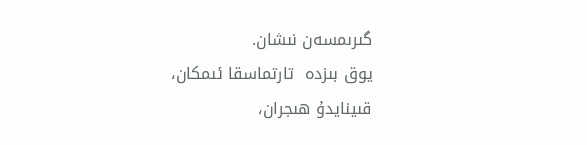گىرىمسەن نىشان.
يوق بىزدە  تارتماسقا ئىمكان،
قىينايدۇ ھىجران،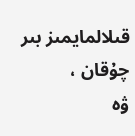قىلالمايمىز بىر چۇقان ،
ۋە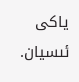ياكى ئىسيان.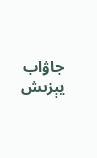جاۋاب يېزىش